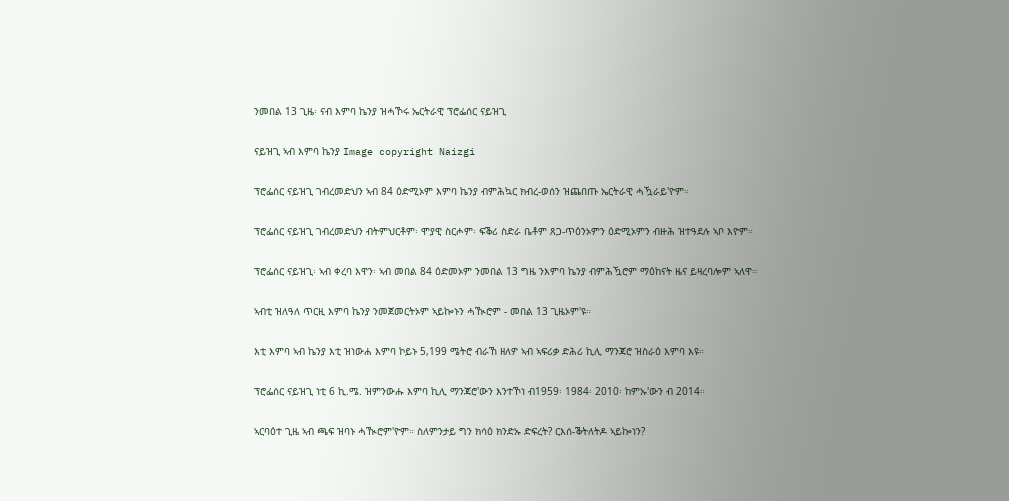ንመበል 13 ጊዜ፡ ናብ እምባ ኬንያ ዝሓኾሩ ኤርትራዊ ፕሮፌሰር ናይዝጊ

ናይዝጊ ኣብ እምባ ኬንያ Image copyright Naizgi

ፕሮፌሰር ናይዝጊ ገብረመድህን ኣብ 84 ዕድሚኦም እምባ ኬንያ ብምሕኳር ክብረ-ወሰን ዝጨበጡ ኤርትራዊ ሓዃራይ'ዮም።

ፕሮፌሰር ናይዝጊ ገብረመድህን ብትምህርቶም፡ ሞያዊ ስርሖም፡ ፍቕሪ ስድራ ቤቶም ጸጋ-ጥዕንኦምን ዕድሚኦምን ብዙሕ ዝተዓደሉ ኣቦ እዮም።

ፕሮፌሰር ናይዝጊ፡ ኣብ ቀረባ እዋን፡ ኣብ መበል 84 ዕድመኦም ንመበል 13 ግዜ ንእምባ ኬንያ ብምሕዃሮም ማዕከናት ዜና ይዛረባሎም ኣለዋ።

ኣብቲ ዝለዓለ ጥርዚ እምባ ኬንያ ንመጀመርትኦም ኣይኰኑን ሓዂሮም - መበል 13 ጊዜኦም'ዩ።

እቲ እምባ ኣብ ኬንያ እቲ ዝነውሐ እምባ ኮይኑ 5,199 ሜትሮ ብራኸ ዘለዎ ኣብ ኣፍሪቃ ድሕሪ ኪሊ ማንጃሮ ዝስራዕ እምባ እዩ።

ፕሮፌሰር ናይዝጊ ነቲ 6 ኪ.ሜ. ዝምንውሑ እምባ ኪሊ ማንጃሮ'ውን እንተኾነ ብ1959፡ 1984፡ 2010፡ ከምኡ'ውን ብ 2014።

ኣርባዕተ ጊዜ ኣብ ጫፍ ዝባኑ ሓዂሮም'ዮም። ስለምንታይ ግን ክሳዕ ክንድኡ ድፍረት? ርእሰ-ቕትለትዶ ኣይኰነን?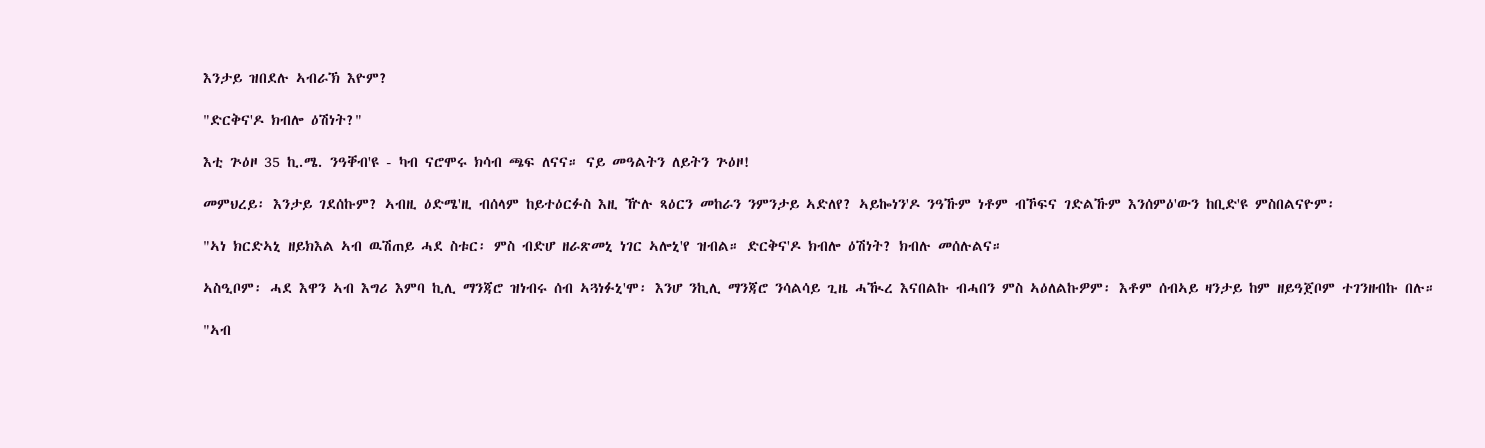እንታይ ዝበደሉ ኣብራኽ እዮም?

"ድርቅና'ዶ ክብሎ ዕሽነት?"

እቲ ጕዕዞ 35 ኪ.ሜ. ንዓቐብ'ዩ - ካብ ናሮሞሩ ክሳብ ጫፍ ለናና። ናይ መዓልትን ለይትን ጕዕዞ!

መምህረይ፡ እንታይ ገደሰኩም? ኣብዚ ዕድሜ'ዚ ብሰላም ከይተዕርፉስ እዚ ዅሉ ጻዕርን መከራን ንምንታይ ኣድለየ? ኣይኰነን'ዶ ንዓኹም ነቶም ብኾፍና ገድልኹም እንሰምዕ'ውን ከቢድ'ዩ ምስበልናዮም፡

"ኣነ ክርድኣኒ ዘይክእል ኣብ ዉሽጠይ ሓደ ስቱር፡ ምስ ብድሆ ዘራጽመኒ ነገር ኣሎኒ'የ ዝብል። ድርቅና'ዶ ክብሎ ዕሽነት? ክብሉ መሰሉልና።

ኣስዒቦም፡ ሓደ እዋን ኣብ እግሪ እምባ ኪሊ ማንጃሮ ዝነብሩ ሰብ ኣጓነፉኒ'ሞ፡ እንሆ ንኪሊ ማንጃሮ ንሳልሳይ ጊዜ ሓዂረ እናበልኩ ብሓበን ምስ ኣዕለልኩዎም፡ እቶም ሰብኣይ ዛንታይ ከም ዘይዓጀቦም ተገንዘብኩ በሉ።

"ኣብ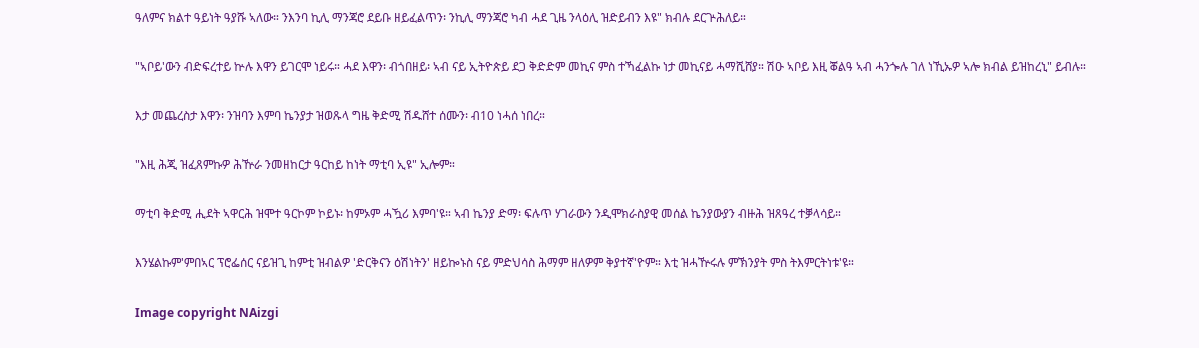ዓለምና ክልተ ዓይነት ዓያሹ ኣለው። ንእንባ ኪሊ ማንጃሮ ደይቡ ዘይፈልጥን፡ ንኪሊ ማንጃሮ ካብ ሓደ ጊዜ ንላዕሊ ዝድይብን እዩ" ክብሉ ደርጕሕለይ።

"ኣቦይ'ውን ብድፍረተይ ኵሉ እዋን ይገርሞ ነይሩ። ሓደ እዋን፡ ብጎበዘይ፡ ኣብ ናይ ኢትዮጵይ ደጋ ቅድድም መኪና ምስ ተኻፈልኩ ነታ መኪናይ ሓማሺሸያ። ሽዑ ኣቦይ እዚ ቖልዓ ኣብ ሓንጐሉ ገለ ነኺኡዎ ኣሎ ክብል ይዝከረኒ" ይብሉ።

እታ መጨረስታ እዋን፡ ንዝባን እምባ ኬንያታ ዝወጹላ ግዜ ቅድሚ ሽዱሸተ ሰሙን፡ ብ10 ነሓሰ ነበረ።

"እዚ ሕጂ ዝፈጸምኩዎ ሕዅራ ንመዘከርታ ዓርከይ ከነት ማቲባ ኢዩ" ኢሎም።

ማቲባ ቅድሚ ሒደት ኣዋርሕ ዝሞተ ዓርኮም ኮይኑ፡ ከምኦም ሓዃሪ እምባ'ዩ። ኣብ ኬንያ ድማ፡ ፍሉጥ ሃገራውን ንዲሞክራስያዊ መሰል ኬንያውያን ብዙሕ ዝጸዓረ ተቓላሳይ።

እንሄልኩም'ምበኣር ፕሮፌሰር ናይዝጊ ከምቲ ዝብልዎ 'ድርቅናን ዕሽነትን' ዘይኰኑስ ናይ ምድህሳስ ሕማም ዘለዎም ቅያተኛ'ዮም። እቲ ዝሓዅሩሉ ምኽንያት ምስ ትእምርትነቱ'ዩ።

Image copyright NAizgi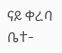ናይ ቀረባ ቤተ-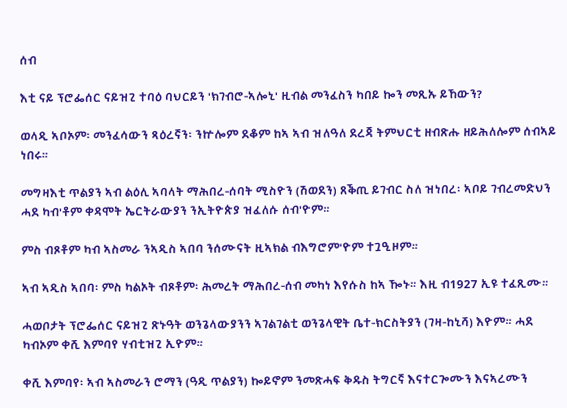ሰብ

እቲ ናይ ፕሮፌሰር ናይዝጊ ተባዕ ባህርይን 'ክገብሮ-ኣሎኒ' ዚብል መንፈስን ካበይ ኰን መጺኡ ይኸውን?

ወላዲ ኣቦኦም፡ መንፈሳውን ጻዕረኛን፡ ንኵሎም ደቆም ከኣ ኣብ ዝለዓለ ደረጃ ትምህርቲ ዘብጽሑ ዘይሕለሎም ሰብኣይ ነበሩ።

መግዛእቲ ጥልያን ኣብ ልዕሊ ኣባላት ማሕበረ-ሰባት ሚስዮን (ሽወደን) ጸቕጢ ይገብር ስለ ዝነበረ፡ ኣቦይ ገብረመድህን ሓደ ካብ'ቶም ቀዳሞት ኤርትራውያን ንኢትዮጵያ ዝፈለሱ ሰብ'ዮም።

ምስ ብጾቶም ካብ ኣስመራ ንኣዲስ ኣበባ ንሰሙናት ዚኣክል ብእግሮም'ዮም ተጓዒዞም።

ኣብ ኣዲስ ኣበባ፡ ምስ ካልኦት ብጾቶም፡ ሕመረት ማሕበረ-ሰብ መካነ እየሱስ ከኣ ዀኑ። እዚ ብ1927 ኢዩ ተፈጺሙ።

ሓወቦታት ፕሮፌሰር ናይዝጊ ጽኑዓት ወንጌላውያንን ኣገልገልቲ ወንጌላዊት ቤተ-ክርስትያን (ገዛ-ከኒሻ) እዮም። ሓደ ካብኦም ቀሺ እምባየ ሃብቲዝጊ ኢዮም።

ቀሺ እምባየ፡ ኣብ ኣስመራን ሮማን (ዓዲ ጥልያን) ኰይኖም ንመጽሓፍ ቅዱስ ትግርኛ እናተርጐሙን እናኣረሙን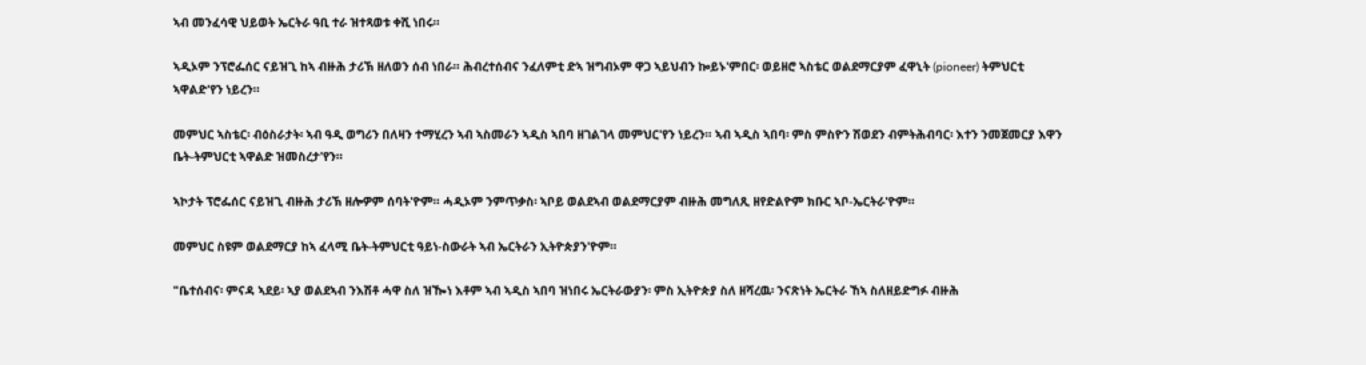ኣብ መንፈሳዊ ህይወት ኤርትራ ዓቢ ተራ ዝተጻወቱ ቀሺ ነበሩ።

ኣዲኦም ንፕሮፌሰር ናይዝጊ ከኣ ብዙሕ ታሪኽ ዘለወን ሰብ ነበራ። ሕብረተሰብና ንፈለምቲ ድኣ ዝግብኦም ዋጋ ኣይህብን ኰይኑ'ምበር፡ ወይዘሮ ኣስቴር ወልደማርያም ፈዋኒት (pioneer) ትምህርቲ ኣዋልድ'የን ነይረን።

መምህር ኣስቴር፡ ብዕስራታት፡ ኣብ ዓዲ ወግሪን በለዛን ተማሂረን ኣብ ኣስመራን ኣዲስ ኣበባ ዘገልገላ መምህር'የን ነይረን። ኣብ ኣዲስ ኣበባ፡ ምስ ምስዮን ሽወደን ብምትሕብባር፡ እተን ንመጀመርያ እዋን ቤት-ትምህርቲ ኣዋልድ ዝመስረታ'የን።

ኣኮታት ፕሮፌሰር ናይዝጊ ብዙሕ ታሪኽ ዘሎዎም ሰባት'ዮም። ሓዲኦም ንምጥቃስ፡ ኣቦይ ወልደኣብ ወልደማርያም ብዙሕ መግለጺ ዘየድልዮም ክቡር ኣቦ-ኤርትራ'ዮም።

መምህር ስዩም ወልደማርያ ከኣ ፈላሚ ቤት-ትምህርቲ ዓይነ-ስውራት ኣብ ኤርትራን ኢትዮጵያን'ዮም።

"ቤተሰብና፡ ምናዳ ኣደይ፡ ኣያ ወልደኣብ ንእሽቶ ሓዋ ስለ ዝዀነ እቶም ኣብ ኣዲስ ኣበባ ዝነበሩ ኤርትራውያን፡ ምስ ኢትዮጵያ ስለ ዘሻረዉ፡ ንናጽነት ኤርትራ ኸኣ ስለዘይድግፉ ብዙሕ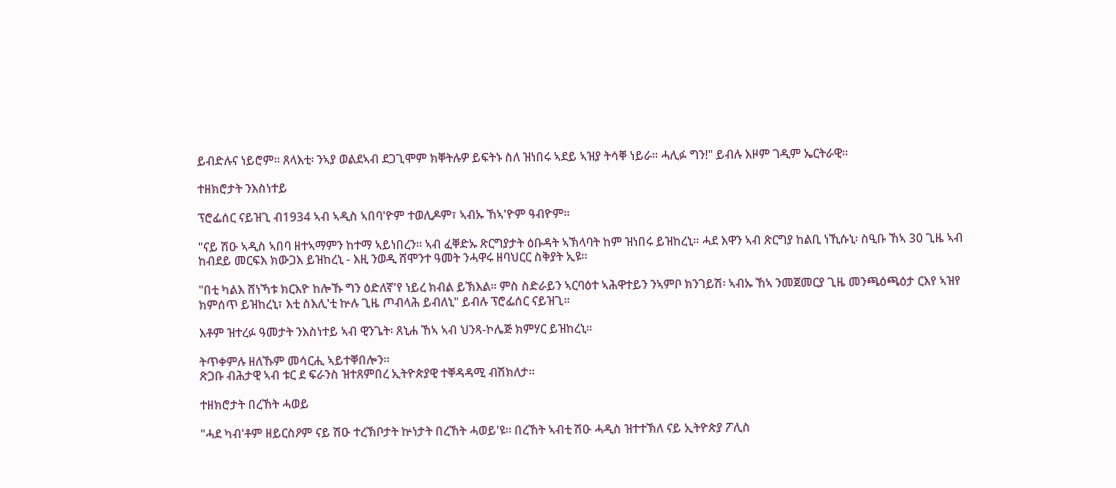ይብድሉና ነይሮም። ጸላእቲ፡ ንኣያ ወልደኣብ ደጋጊሞም ክቐትሉዎ ይፍትኑ ስለ ዝነበሩ ኣደይ ኣዝያ ትሳቐ ነይራ። ሓሊፉ ግን!" ይብሉ እዞም ገዲም ኤርትራዊ።

ተዘክሮታት ንእስነተይ

ፕሮፌሰር ናይዝጊ ብ1934 ኣብ ኣዲስ ኣበባ'ዮም ተወሊዶም፣ ኣብኡ ኸኣ'ዮም ዓብዮም።

"ናይ ሽዑ ኣዲስ ኣበባ ዘተኣማምን ከተማ ኣይነበረን። ኣብ ፈቐድኡ ጽርግያታት ዕቡዳት ኣኽላባት ከም ዝነበሩ ይዝከረኒ። ሓደ እዋን ኣብ ጽርግያ ከልቢ ነኺሱኒ፡ ስዒቡ ኸኣ 30 ጊዜ ኣብ ከብደይ መርፍእ ክውጋእ ይዝከረኒ - እዚ ንወዲ ሸሞንተ ዓመት ንሓዋሩ ዘባህርር ስቅያት ኢዩ።

"በቲ ካልእ ሸነኻቱ ክርእዮ ከሎኹ ግን ዕድለኛ'የ ነይረ ክብል ይኽእል። ምስ ስድራይን ኣርባዕተ ኣሕዋተይን ንኣምቦ ክንገይሽ፡ ኣብኡ ኸኣ ንመጀመርያ ጊዜ መንጫዕጫዕታ ርእየ ኣዝየ ክምሰጥ ይዝከረኒ፣ እቲ ስእሊ'ቲ ኵሉ ጊዜ ጦብላሕ ይብለኒ" ይብሉ ፕሮፌሰር ናይዝጊ።

እቶም ዝተረፉ ዓመታት ንእስነተይ ኣብ ዊንጌት፡ ጸኒሐ ኸኣ ኣብ ህንጻ-ኮሌጅ ክምሃር ይዝከረኒ።

ትጥቀምሉ ዘለኹም መሳርሒ ኣይተቐበሎን።
ጽጋቡ ብሕታዊ ኣብ ቱር ደ ፍራንስ ዝተጸምበረ ኢትዮጵያዊ ተቐዳዳሚ ብሽክለታ።

ተዘክሮታት በረኸት ሓወይ

"ሓደ ካብ'ቶም ዘይርስዖም ናይ ሽዑ ተረኽቦታት ኵነታት በረኸት ሓወይ'ዩ። በረኸት ኣብቲ ሽዑ ሓዲስ ዝተተኽለ ናይ ኢትዮጵያ ፖሊስ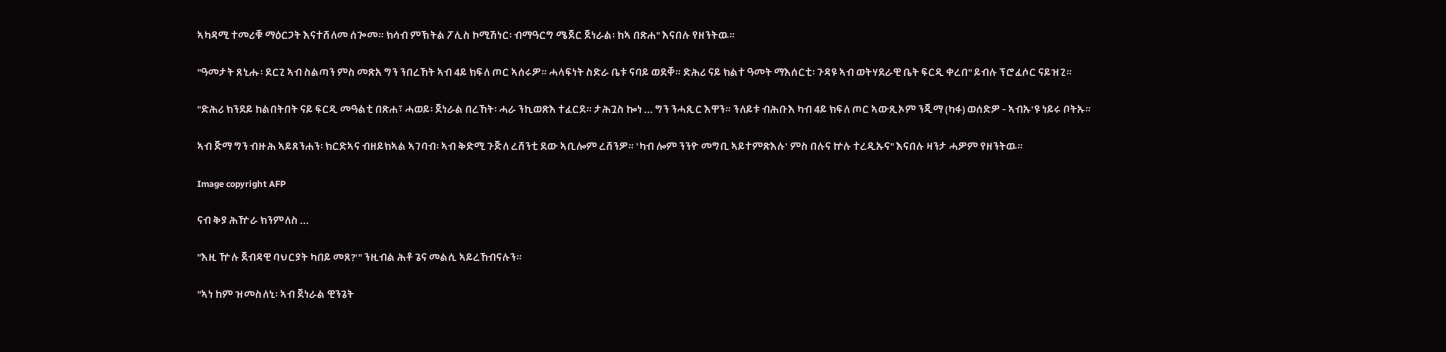ኣካዳሚ ተመሪቑ ማዕርጋት እናተሸለመ ሰጐመ። ክሳብ ምኽትል ፖሊስ ኮሚሽነር፡ ብማዓርግ ሜጀር ጀነራል፡ ከኣ በጽሐ" እናበሉ የዘንትዉ።

"ዓመታት ጸኒሑ፡ ደርጊ ኣብ ስልጣን ምስ መጽአ ግን ንበረኸት ኣብ 4ይ ክፍለ ጦር ኣሰሩዎ። ሓላፍነት ስድራ ቤቱ ናባይ ወደቐ። ድሕሪ ናይ ክልተ ዓመት ማእሰርቲ፡ ጉዳዩ ኣብ ወትሃደራዊ ቤት ፍርዲ ቀረበ" ይብሉ ፕሮፈሶር ናይዝጊ።

"ድሕሪ ክንደይ ከልበትበት ናይ ፍርዲ መዓልቲ በጽሐ፣ ሓወይ፡ ጀነራል በረኸት፡ ሓራ ንኪወጽእ ተፈርደ። ታሕጓስ ኰነ ... ግን ንሓጺር እዋን። ንለይቱ ብሕቡእ ካብ 4ይ ክፍለ ጦር ኣውጺኦም ንጂማ (ካፋ) ወሰድዎ - ኣብኡ'ዩ ነይሩ ቦትኡ።

ኣብ ጅማ ግን ብዙሕ ኣይጸንሐን፡ ክርድኣና ብዘይክኣል ኣገባብ፡ ኣብ ቅድሚ ጉጅለ ረሸንቲ ደው ኣቢሎም ረሸንዎ። 'ካብ ሎም ንንዮ መግቢ ኣይተምጽእሉ' ምስ በሉና ኵሉ ተረዲኡና" እናበሉ ዛንታ ሓዎም የዘንትዉ።

Image copyright AFP

ናብ ቅያ ሕዅራ ክንምለስ ...

"እዚ ዅሉ ጀብዳዊ ባህርያት ካበይ መጸ?'" ንዚብል ሕቶ ጌና መልሲ ኣይረኸብናሉን።

"ኣነ ከም ዝመስለኒ፡ ኣብ ጀነራል ዊንጌት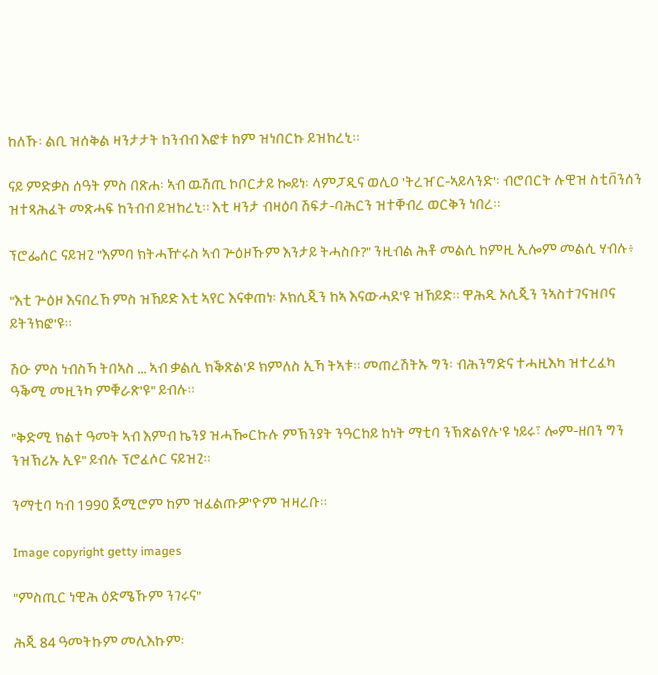ከለኹ፡ ልቢ ዝሰቅል ዛንታታት ከንብብ እፎቱ ከም ዝነበርኩ ይዝከረኒ።

ናይ ምድቃስ ሰዓት ምስ በጽሐ፡ ኣብ ዉሽጢ ኮቦርታይ ኰይነ፡ ላምፓዲና ወሊዐ 'ትረዠር-ኣይላንድ'፡ ብሮበርት ሉዊዝ ስቲቨንሰን ዝተጻሕፈት መጽሓፍ ከንብብ ይዝከረኒ። እቲ ዛንታ ብዛዕባ ሽፍታ-ባሕርን ዝተቐብረ ወርቅን ነበረ።

ፕሮፌሰር ናይዝጊ "እምባ ክትሓዅሩስ ኣብ ጕዕዞኹም እንታይ ትሓስቡ?" ንዚብል ሕቶ መልሲ ከምዚ ኢሎም መልሲ ሃብሉ፥

"እቲ ጕዕዞ እናበረኸ ምስ ዝኸይድ እቲ ኣየር እናቀጠነ፡ ኦክሲጂን ከኣ እናውሓደ'ዩ ዝኸይድ። ዋሕዲ ኦሲጂን ንኣስተገናዝቦና ይትንክፎ'ዩ።

ሽዑ ምስ ነብስኻ ትበኣስ ... ኣብ ቃልሲ ክቕጽል'ዶ ክምለስ ኢኻ ትኣቱ። መጠረሽትኡ ግን፡ ብሕንግድና ተሓዚእካ ዝተረፈካ ዓቕሚ መዚንካ ምቑራጽ'ዩ" ይብሉ።

"ቅድሚ ክልተ ዓመት ኣብ እምብ ኬንያ ዝሓዀርኩሉ ምኽንያት ንዓርከይ ከነት ማቲባ ንኽጽልየሉ'ዩ ነይሩ፣ ሎም-ዘበን ግን ንዝኽሪኡ ኢዩ" ይብሉ ፕሮፈሶር ናይዝጊ።

ንማቲባ ካብ 1990 ጀሚሮም ከም ዝፈልጡዎ'ዮም ዝዛረቡ።

Image copyright getty images

"ምስጢር ነዊሕ ዕድሜኹም ንገሩና"

ሕጂ 84 ዓመትኩም መሊእኩም፡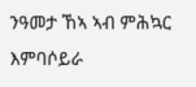ንዓመታ ኸኣ ኣብ ምሕኳር እምባሶይራ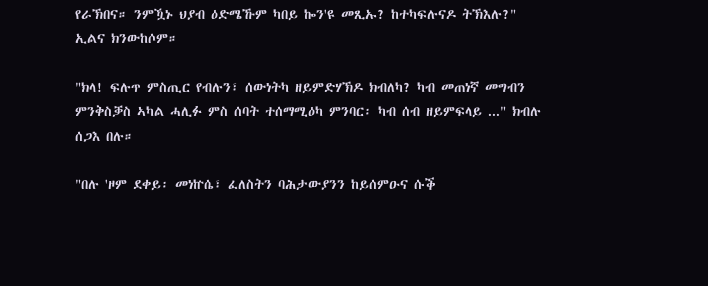የራኽበና። ንምዃኑ ህያብ ዕድሜኹም ካበይ ኰን'ዩ መጺኡ? ከተካፍሉናዶ ትኽእሉ?" ኢልና ክንውከሶም።

"ክላ! ፍሉጥ ምስጢር የብሉን፣ ሰውነትካ ዘይምድሃኽዶ ክብለካ? ካብ መጠነኛ መግብን ምንቅስቓስ ኣካል ሓሊፉ ምስ ሰባት ተሰማሚዕካ ምንባር፡ ካብ ሰብ ዘይምፍላይ ..." ክብሉ ሰጋእ በሉ።

"በሉ 'ዞም ደቀይ፡ መነኵሴ፣ ፈለስትን ባሕታውያንን ከይሰምዑና ሱቕ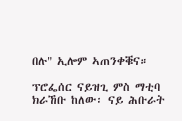በሉ" ኢሎም ኣጠንቀቑና።

ፕሮፌሰር ናይዝጊ ምስ ማቲባ ክራኸቡ ከለው፡ ናይ ሕቡራት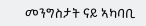መንግስታት ናይ ኣካባቢ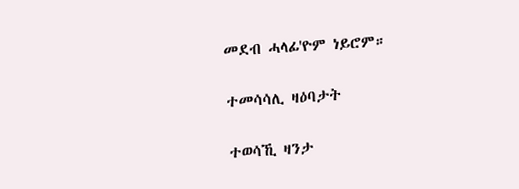መደብ ሓላፊ'ዮም ነይሮም።

ተመሳሳሊ ዛዕባታት

ተወሳኺ ዛንታ